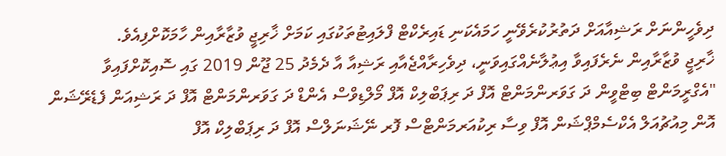ދިވެހީންނަށް ރަޝިއާއަށް ދަތުރުކުރެވޭނީ ހަމައެކަނި ޑައިރެކްޓް ފްލައިޓުތަކުގައި ކަމަށް ޚާރިޖީ ވުޒާރާއިން ހާމަކޮށްފިއެވެ.
ޚާރިޖީ ވުޒާރާއިން ނެރެފައިވާ އިޢުލާނެއްގައިވަނީ، ދިވެހިރާއްޖެއާއި ރަޝިއާ އާ ދެމެދު 25 ޖޫން 2019 ގައި ސޮއިކޮށްފައިވާ "އެގްރީމަންޓް ބިޓްވީން ދަ ގަވަރންމަންޓް އޮފް ދަ ރިޕަބްލިކް އޮފް މޯލްޑިވްސް އެންޑް ދަ ގަވަރންމަންޓް އޮފް ދަ ރަޝިއަން ފެޑެރޭޝަން އޮން މިއުޗުއަލް އެކްސެމްޕްޝަން އޮފް ވިސާ ރިކުއަރމަންޓްސް ފޮރ ނޭޝަނަލްސް އޮފް ދަ ރިޕަބްލިކް އޮފް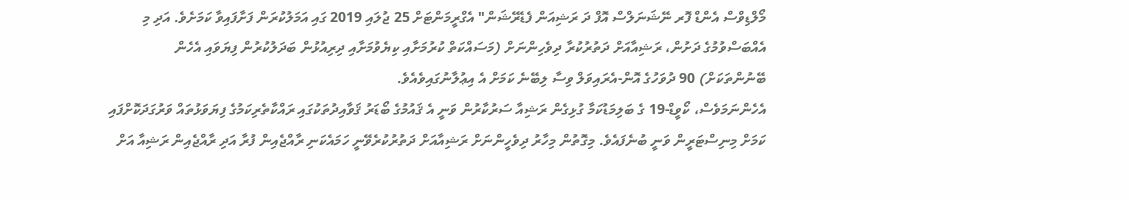މޯލްޑިވްސް އެންޑް ފޮރ ނޭޝަނަލްސް އޮފް ދަ ރަޝިއަން ފެޑެރޭޝަން" އެގްރީމަންޓަށް 25 ޖުލައި 2019 ގައި އަމަލުކުރަން ފަށާފައިވާ ކަމަށެވެ. އަދި މި އެއްބަސްވުމުގެ ދަށުން، ރަޝިއާއަށް ދަތުރުކުރާ ދިވެހިންނަށް (މަސައްކަތް ކުރުމަށާއި ކިޔެވުމަށާއި ދިރިއުޅުން ބަދަލުކުރުން ފިޔަވައި އެހެން ބޭނުންތަކަށް) 90 ދުވަހުގެ އޮން-އެރައިވަލް ވިސާ ލިބޭނެ ކަމަށް އެ އިޢުލާނުގައިވެއެވެ.
އެހެންނަމަވެސް، ކޯވީޑް-19 ގެ ބަލިމަޑުކަމާ ގުޅިގެން ރަޝިއާ ސަރުކާރުން ވަނީ އެ ޤައުމުގެ ބޯޑަރު ޤަވާއިދުތަކުގައި ރައްކާތެރިކަމުގެ ފިޔަވަޅުތައް ވަރުގަދަކޮށްފައި ކަމަށް މިނިސްޓަރީން ވަނީ ބުނެފައެވެ. މިގޮތުން މިހާރު ދިވެހީންނަށް ރަޝިއާއަށް ދަތުރުކުރެވޭނީ ހަމައެކަނި ރާއްޖެއިން ފުރާ އަދި ރާއްޖެއިން ރަޝިއާ އަށް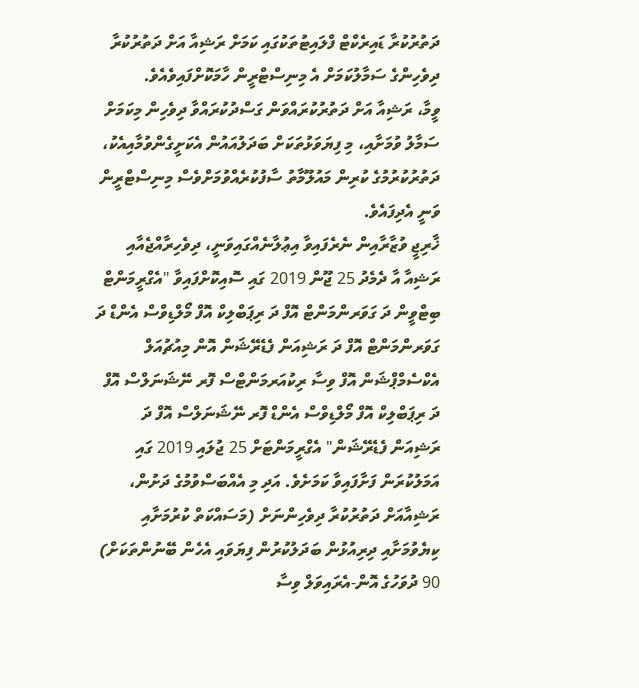ދަތުރުކުރާ ޑައިރެކްޓް ފްލައިޓުތަކުގައި ކަމަށް ރަޝިއާ އަށް ދަތުރުކުރާ ދިވެހިންގެ ސަމާލުކަމަށް އެ މިނިސްޓްރީން ހާމަކޮށްފައިވެއެވެ.
ވީމާ، ރަޝިއާ އަށް ދަތުރުކުރައްވަން ގަސްދުކުރައްވާ ދިވެހިން މިކަމަށް ސަމާލު ވުމަށާއި، މި ފިޔަވަޅުތަކަށް ބަދަލުއައުން އެކަށީގެންވުމާއިއެކު، ދަތުރުކުރުމުގެ ކުރިން މައުލޫމާތު ސާފުކުރެއްވުމަށްވެސް މިނިސްޓްރީން ވަނީ އެދިފައެވެ.
ޚާރިޖީ ވުޒާރާއިން ނެރެފައިވާ އިޢުލާނެއްގައިވަނީ، ދިވެހިރާއްޖެއާއި ރަޝިއާ އާ ދެމެދު 25 ޖޫން 2019 ގައި ސޮއިކޮށްފައިވާ "އެގްރީމަންޓް ބިޓްވީން ދަ ގަވަރންމަންޓް އޮފް ދަ ރިޕަބްލިކް އޮފް މޯލްޑިވްސް އެންޑް ދަ ގަވަރންމަންޓް އޮފް ދަ ރަޝިއަން ފެޑެރޭޝަން އޮން މިއުޗުއަލް އެކްސެމްޕްޝަން އޮފް ވިސާ ރިކުއަރމަންޓްސް ފޮރ ނޭޝަނަލްސް އޮފް ދަ ރިޕަބްލިކް އޮފް މޯލްޑިވްސް އެންޑް ފޮރ ނޭޝަނަލްސް އޮފް ދަ ރަޝިއަން ފެޑެރޭޝަން" އެގްރީމަންޓަށް 25 ޖުލައި 2019 ގައި އަމަލުކުރަން ފަށާފައިވާ ކަމަށެވެ. އަދި މި އެއްބަސްވުމުގެ ދަށުން، ރަޝިއާއަށް ދަތުރުކުރާ ދިވެހިންނަށް (މަސައްކަތް ކުރުމަށާއި ކިޔެވުމަށާއި ދިރިއުޅުން ބަދަލުކުރުން ފިޔަވައި އެހެން ބޭނުންތަކަށް) 90 ދުވަހުގެ އޮން-އެރައިވަލް ވިސާ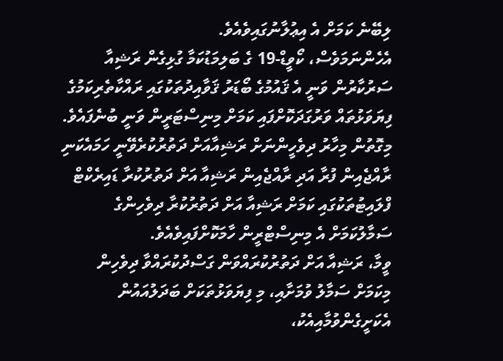ލިބޭނެ ކަމަށް އެ އިޢުލާނުގައިވެއެވެ.
އެހެންނަމަވެސް، ކޯވީޑް-19 ގެ ބަލިމަޑުކަމާ ގުޅިގެން ރަޝިއާ ސަރުކާރުން ވަނީ އެ ޤައުމުގެ ބޯޑަރު ޤަވާއިދުތަކުގައި ރައްކާތެރިކަމުގެ ފިޔަވަޅުތައް ވަރުގަދަކޮށްފައި ކަމަށް މިނިސްޓަރީން ވަނީ ބުނެފައެވެ. މިގޮތުން މިހާރު ދިވެހީންނަށް ރަޝިއާއަށް ދަތުރުކުރެވޭނީ ހަމައެކަނި ރާއްޖެއިން ފުރާ އަދި ރާއްޖެއިން ރަޝިއާ އަށް ދަތުރުކުރާ ޑައިރެކްޓް ފްލައިޓުތަކުގައި ކަމަށް ރަޝިއާ އަށް ދަތުރުކުރާ ދިވެހިންގެ ސަމާލުކަމަށް އެ މިނިސްޓްރީން ހާމަކޮށްފައިވެއެވެ.
ވީމާ، ރަޝިއާ އަށް ދަތުރުކުރައްވަން ގަސްދުކުރައްވާ ދިވެހިން މިކަމަށް ސަމާލު ވުމަށާއި، މި ފިޔަވަޅުތަކަށް ބަދަލުއައުން އެކަށީގެންވުމާއިއެކު،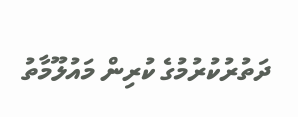ދަތުރުކުރުމުގެ ކުރިން މައުލޫމާތު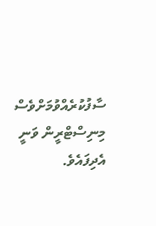ސާފުކުރެއްވުމަށްވެސް މިނިސްޓްރީން ވަނީ އެދިފައެވެ.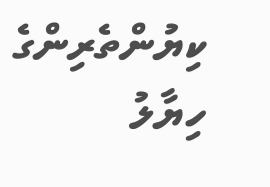ކިޔުންތެރިންގެ ހިޔާލު